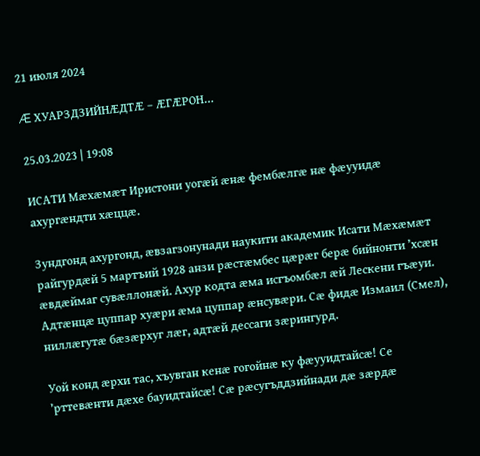21 июля 2024

Æ ХУАРЗДЗИЙНÆДТÆ – ÆГÆРОН…

25.03.2023 | 19:08

ИСАТИ Мæхæмæт Иристони уогæй æнæ фембæлгæ нæ фæууидæ ахургæндти хæццæ.

Зундгонд ахургонд, æвзагзонунади наукити академик Исати Мæхæмæт райгурдæй 5 мартъий 1928 анзи рæстæмбес цæрæг берæ бийнонти ’хсæн æвдæймаг сувæллонæй. Ахур кодта æма исгъомбæл æй Лескени гъæуи. Адтæнцæ цуппар хуæри æма цуппар æнсувæри. Сæ фидæ Измаил (Смел), ниллæгутæ бæзæрхуг лæг, адтæй дессаги зæрингурд.

Уой конд æрхи тас, хъувган кенæ гогойнæ ку фæууидтайсæ! Се ’рттевæнти дæхе бауидтайсæ! Сæ рæсугъддзийнади дæ зæрдæ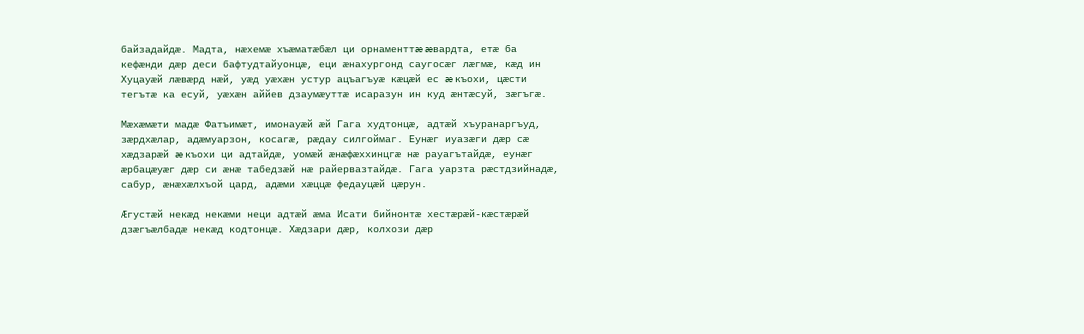байзадайдæ. Мадта, нæхемæ хъæматæбæл ци орнаменттæ æвардта, етæ ба кефæнди дæр деси бафтудтайуонцæ, еци æнахургонд саугосæг лæгмæ, кæд ин Хуцауæй лæвæрд нæй, уæд уæхæн устур ацъагъуæ кæцæй ес æ къохи, цæсти тегътæ ка есуй, уæхæн аййев дзаумæуттæ исаразун ин куд æнтæсуй, зæгъгæ.

Мæхæмæти мадæ Фатъимæт, имонауæй æй Гага худтонцæ, адтæй хъуранаргъуд, зæрдхæлар, адæмуарзон, косагæ, рæдау силгоймаг. Еунæг иуазæги дæр сæ хæдзарæй æ къохи ци адтайдæ, уомæй æнæфæххинцгæ нæ рауагътайдæ, еунæг æрбацæуæг дæр си æнæ табедзæй нæ райервазтайдæ. Гага уарзта рæстдзийнадæ, сабур, æнæхæлхъой цард, адæми хæццæ федауцæй цæрун.

Æгустæй некæд некæми неци адтæй æма Исати бийнонтæ хестæрæй-кæстæрæй дзæгъæлбадæ некæд кодтонцæ. Хæдзари дæр, колхози дæр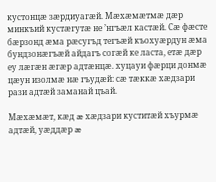кустонцæ зæрдиуагæй. Мæхæмæтмæ дæр минкъий кустæгутæ не ’нгъæл кастæй. Сæ фæсте бæрзонд æма рæсугъд тегъæй къохуæрдун æма бундзонæгъæй айдагъ согæй ке ласта, етæ дæр еу лæгæн æгæр адтæнцæ. хуцауи фæрци донмæ цæун изолмæ нæ гъудæй: сæ тæккæ хæдзари рази адтæй заманай цъай.

Мæхæмæт, кæд æ хæдзари куститæй хъурмæ адтæй, уæддæр æ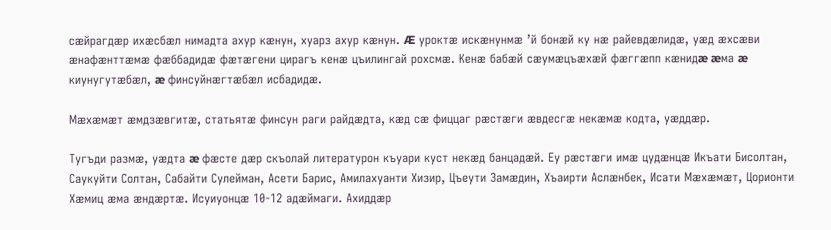сæйрагдæр ихæсбæл нимадта ахур кæнун, хуарз ахур кæнун. Æ уроктæ искæнунмæ ’й бонæй ку нæ райевдæлидæ, уæд æхсæви æнафæнттæмæ фæббадидæ фæтæгени цирагъ кенæ цъилингай рохсмæ. Кенæ бабæй сæумæцъæхæй фæггæпп кæнидæ æма æ киунугутæбæл, æ финсуйнæгтæбæл исбадидæ.

Мæхæмæт æмдзæвгитæ, статьятæ финсун раги райдæдта, кæд сæ фиццаг рæстæги æвдесгæ некæмæ кодта, уæддæр.

Тугъди размæ, уæдта æ фæсте дæр скъолай литературон къуари куст некæд банцадæй. Еу рæстæги имæ цудæнцæ Икъати Бисолтан, Саукуйти Солтан, Сабайти Сулейман, Асети Барис, Амилахуанти Хизир, Цъеути Замæдин, Хъаирти Аслæнбек, Исати Мæхæмæт, Цорионти Хæмиц æма æндæртæ. Исуиуонцæ 10-12 адæймаги. Ахиддæр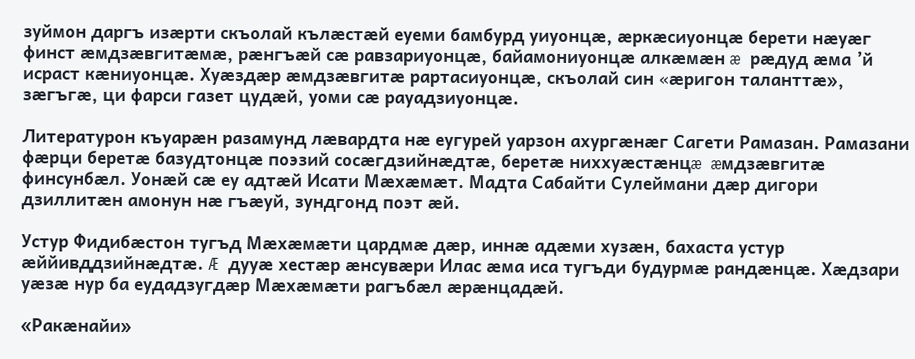зуймон даргъ изæрти скъолай кълæстæй еуеми бамбурд уиуонцæ, æркæсиуонцæ берети нæуæг финст æмдзæвгитæмæ, рæнгъæй сæ равзариуонцæ, байамониуонцæ алкæмæн æ рæдуд æма ’й исраст кæниуонцæ. Хуæздæр æмдзæвгитæ рартасиуонцæ, скъолай син «æригон таланттæ», зæгъгæ, ци фарси газет цудæй, уоми сæ рауадзиуонцæ.

Литературон къуарæн разамунд лæвардта нæ еугурей уарзон ахургæнæг Сагети Рамазан. Рамазани фæрци беретæ базудтонцæ поэзий сосæгдзийнæдтæ, беретæ ниххуæстæнцæ æмдзæвгитæ финсунбæл. Уонæй сæ еу адтæй Исати Мæхæмæт. Мадта Сабайти Сулеймани дæр дигори дзиллитæн амонун нæ гъæуй, зундгонд поэт æй.

Устур Фидибæстон тугъд Мæхæмæти цардмæ дæр, иннæ адæми хузæн, бахаста устур æййивддзийнæдтæ. Æ дууæ хестæр æнсувæри Илас æма иса тугъди будурмæ рандæнцæ. Хæдзари уæзæ нур ба еудадзугдæр Мæхæмæти рагъбæл æрæнцадæй.

«Ракæнайи»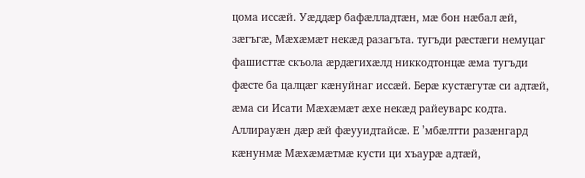цома иссæй. Уæддæр бафæлладтæн, мæ бон нæбал æй, зæгъгæ, Мæхæмæт некæд разагъта. тугъди рæстæги немуцаг фашисттæ скъола æрдæгихæлд никкодтонцæ æма тугъди фæсте ба цалцæг кæнуйнаг иссæй. Берæ кустæгутæ си адтæй, æма си Исати Мæхæмæт æхе некæд райеуварс кодта. Аллирауæн дæр æй фæууидтайсæ. Е ’мбæлтти разæнгард кæнунмæ Мæхæмæтмæ кусти ци хъаурæ адтæй,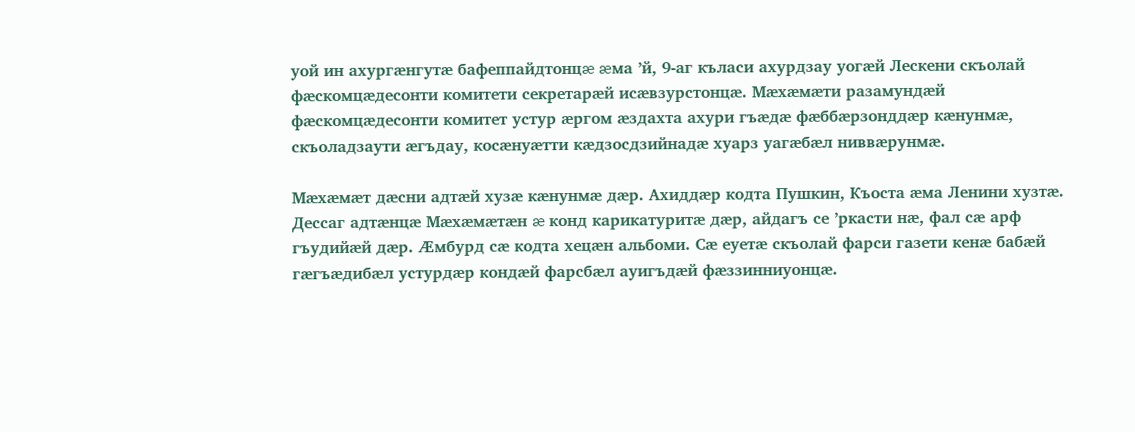уой ин ахургæнгутæ бафеппайдтонцæ æма ’й, 9-аг къласи ахурдзау уогæй Лескени скъолай фæскомцæдесонти комитети секретарæй исæвзурстонцæ. Мæхæмæти разамундæй фæскомцæдесонти комитет устур æргом æздахта ахури гъæдæ фæббæрзонддæр кæнунмæ, скъоладзаути æгъдау, косæнуæтти кæдзосдзийнадæ хуарз уагæбæл ниввæрунмæ.

Мæхæмæт дæсни адтæй хузæ кæнунмæ дæр. Ахиддæр кодта Пушкин, Къоста æма Ленини хузтæ. Дессаг адтæнцæ Мæхæмæтæн æ конд карикатуритæ дæр, айдагъ се ’ркасти нæ, фал сæ арф гъудийæй дæр. Æмбурд сæ кодта хецæн альбоми. Сæ еуетæ скъолай фарси газети кенæ бабæй гæгъæдибæл устурдæр кондæй фарсбæл ауигъдæй фæззинниуонцæ.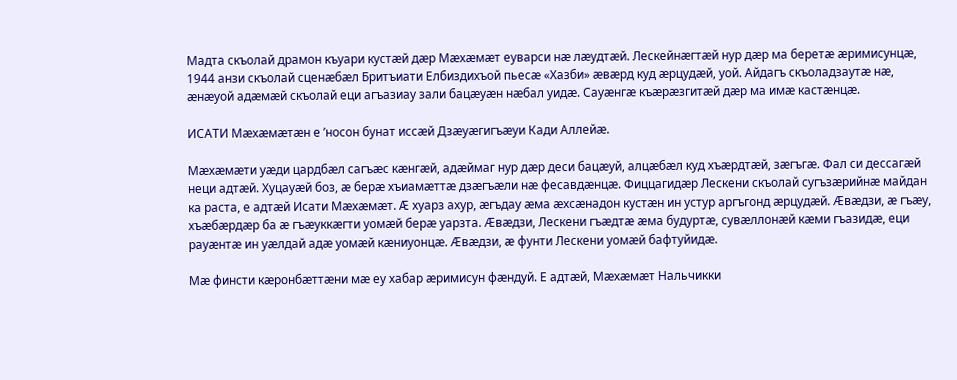Мадта скъолай драмон къуари кустæй дæр Мæхæмæт еуварси нæ лæудтæй. Лескейнæгтæй нур дæр ма беретæ æримисунцæ, 1944 анзи скъолай сценæбæл Бритъиати Елбиздихъой пьесæ «Хазби» æвæрд куд æрцудæй, уой. Айдагъ скъоладзаутæ нæ, æнæуой адæмæй скъолай еци агъазиау зали бацæуæн нæбал уидæ. Сауæнгæ къæрæзгитæй дæр ма имæ кастæнцæ.

ИСАТИ Мæхæмæтæн е ’носон бунат иссæй Дзæуæгигъæуи Кади Аллейæ.

Мæхæмæти уæди цардбæл сагъæс кæнгæй, адæймаг нур дæр деси бацæуй, алцæбæл куд хъæрдтæй, зæгъгæ. Фал си дессагæй неци адтæй. Хуцауæй боз, æ берæ хъиамæттæ дзæгъæли нæ фесавдæнцæ. Фиццагидæр Лескени скъолай сугъзæрийнæ майдан ка раста, е адтæй Исати Мæхæмæт. Æ хуарз ахур, æгъдау æма æхсæнадон кустæн ин устур аргъгонд æрцудæй. Æвæдзи, æ гъæу, хъæбæрдæр ба æ гъæуккæгти уомæй берæ уарзта. Æвæдзи, Лескени гъæдтæ æма будуртæ, сувæллонæй кæми гъазидæ, еци рауæнтæ ин уæлдай адæ уомæй кæниуонцæ. Æвæдзи, æ фунти Лескени уомæй бафтуйидæ.

Мæ финсти кæронбæттæни мæ еу хабар æримисун фæндуй. Е адтæй, Мæхæмæт Нальчикки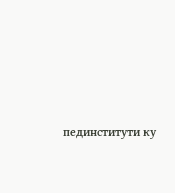пединститути ку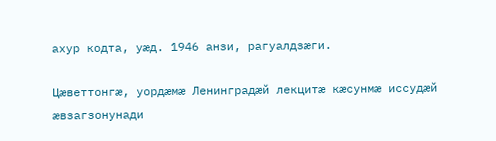ахур кодта, уæд. 1946 анзи, рагуалдзæги.

Цæветтонгæ, уордæмæ Ленинградæй лекцитæ кæсунмæ иссудæй æвзагзонунади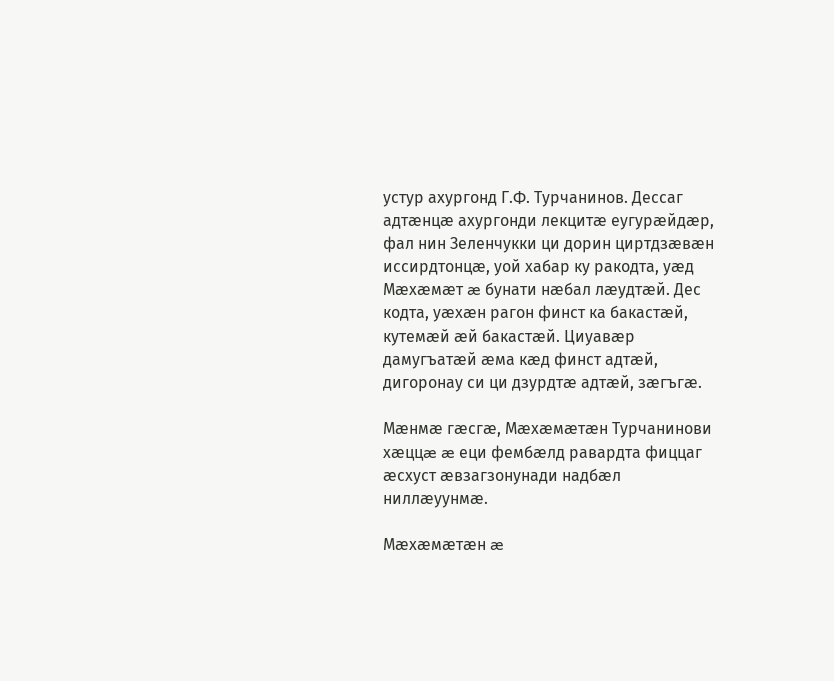устур ахургонд Г.Ф. Турчанинов. Дессаг адтæнцæ ахургонди лекцитæ еугурæйдæр, фал нин Зеленчукки ци дорин циртдзæвæн иссирдтонцæ, уой хабар ку ракодта, уæд Мæхæмæт æ бунати нæбал лæудтæй. Дес кодта, уæхæн рагон финст ка бакастæй, кутемæй æй бакастæй. Циуавæр дамугъатæй æма кæд финст адтæй, дигоронау си ци дзурдтæ адтæй, зæгъгæ.

Мæнмæ гæсгæ, Мæхæмæтæн Турчанинови хæццæ æ еци фембæлд равардта фиццаг æсхуст æвзагзонунади надбæл ниллæуунмæ.

Мæхæмæтæн æ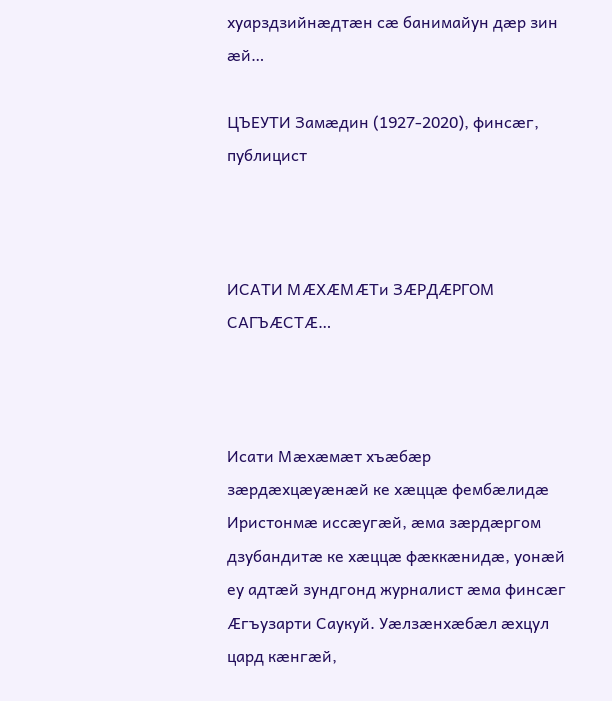хуарздзийнæдтæн сæ банимайун дæр зин æй…

ЦЪЕУТИ Замæдин (1927-2020), финсæг, публицист



ИСАТИ МÆХÆМÆТи ЗÆРДÆРГОМ САГЪÆСТÆ…



Исати Мæхæмæт хъæбæр зæрдæхцæуæнæй ке хæццæ фембæлидæ Иристонмæ иссæугæй, æма зæрдæргом дзубандитæ ке хæццæ фæккæнидæ, уонæй еу адтæй зундгонд журналист æма финсæг Æгъузарти Саукуй. Уæлзæнхæбæл æхцул цард кæнгæй,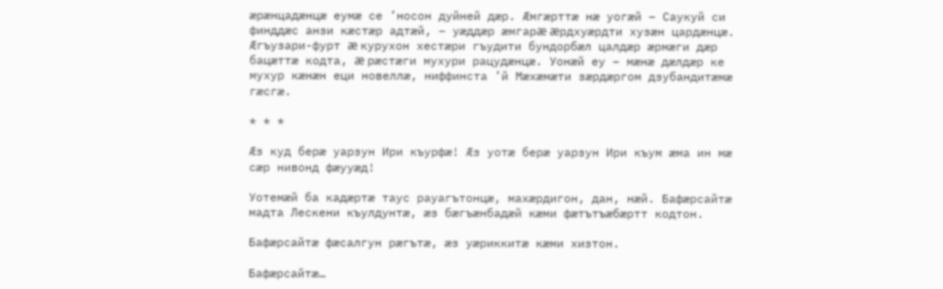æрæнцадæнцæ еумæ се ’носон дуйней дæр. Æмгæрттæ нæ уогæй – Саукуй си финддæс анзи кæстæр адтæй, – уæддæр æмгарæ æрдхуæрдти хузæн цардæнцæ. Æгъузари-фурт æ курухон хестæри гъудити бундорбæл цалдæр æрмæги дæр бацæттæ кодта, æ рæстæги мухури рацудæнцæ. Уонæй еу – мæнæ дæлдæр ке мухур кæнæн еци новеллæ, ниффинста ’й Мæхæмæти зæрдæргом дзубандитæмæ гæсгæ.

* * *

Æз куд берæ уарзун Ири къурфæ! Æз уотæ берæ уарзун Ири къум æма ин мæ сæр нивонд фæууæд!

Уотемæй ба кадæртæ таус рауагътонцæ, махæрдигон, дан, нæй. Бафæрсайтæ мадта Лескени къулдунтæ, æз бæгъæнбадæй кæми фæтътъæбæртт кодтон.

Бафæрсайтæ фæсалгун рæгътæ, æз уæриккитæ кæми хизтон.

Бафæрсайтæ…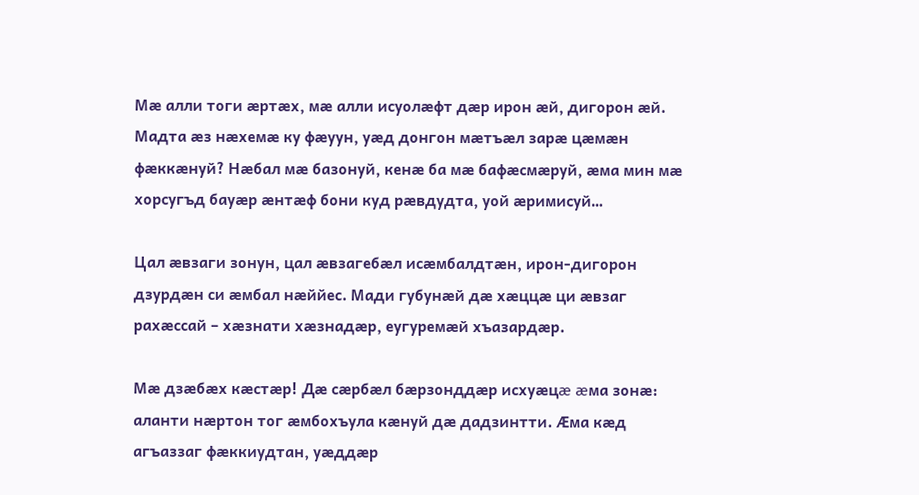Мæ алли тоги æртæх, мæ алли исуолæфт дæр ирон æй, дигорон æй. Мадта æз нæхемæ ку фæуун, уæд донгон мæтъæл зарæ цæмæн фæккæнуй? Нæбал мæ базонуй, кенæ ба мæ бафæсмæруй, æма мин мæ хорсугъд бауæр æнтæф бони куд рæвдудта, уой æримисуй…

Цал æвзаги зонун, цал æвзагебæл исæмбалдтæн, ирон-дигорон дзурдæн си æмбал нæййес. Мади губунæй дæ хæццæ ци æвзаг рахæссай – хæзнати хæзнадæр, еугуремæй хъазардæр.

Мæ дзæбæх кæстæр! Дæ сæрбæл бæрзонддæр исхуæцæ æма зонæ: аланти нæртон тог æмбохъула кæнуй дæ дадзинтти. Æма кæд агъаззаг фæккиудтан, уæддæр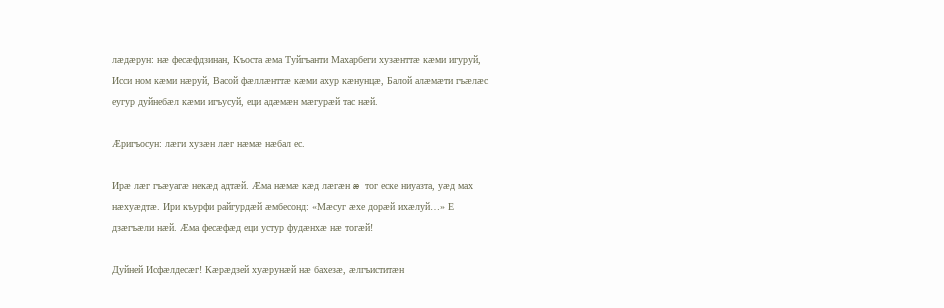лæдæрун: нæ фесæфдзинан, Къоста æма Туйгъанти Махарбеги хузæнттæ кæми игуруй, Исси ном кæми нæруй, Васой фæллæнттæ кæми ахур кæнунцæ, Балой алæмæти гъæлæс еугур дуйнебæл кæми игъусуй, еци адæмæн мæгурæй тас нæй.

Æригъосун: лæги хузæн лæг нæмæ нæбал ес.

Ирæ лæг гъæуагæ некæд адтæй. Æма нæмæ кæд лæгæн æ тог еске ниуазта, уæд мах нæхуæдтæ. Ири къурфи райгурдæй æмбесонд: «Мæсуг æхе дорæй ихæлуй…» Е дзæгъæли нæй. Æма фесæфæд еци устур фудæнхæ нæ тогæй!

Дуйней Исфæлдесæг! Кæрæдзей хуæрунæй нæ бахезæ, æлгъиститæн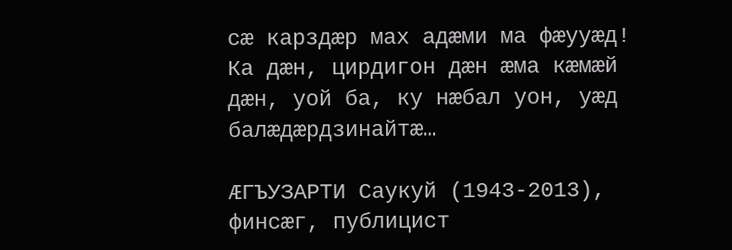сæ карздæр мах адæми ма фæууæд! Ка дæн, цирдигон дæн æма кæмæй дæн, уой ба, ку нæбал уон, уæд балæдæрдзинайтæ…

ÆГЪУЗАРТИ Саукуй (1943-2013), финсæг, публицист